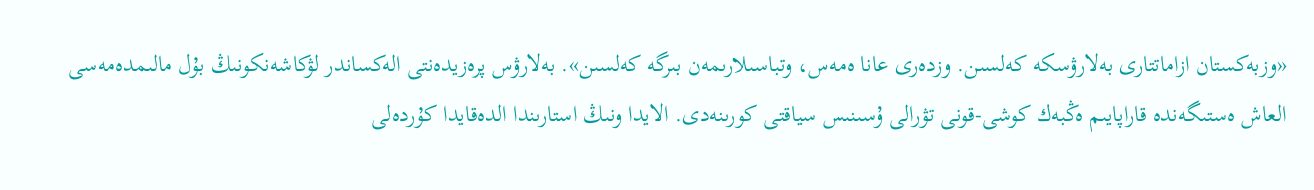«وزبەكستان ازاماتتارى بەلارۋسكە كەلسىن. وزدەرى عانا ەمەس، وتباسىلارىمەن بىرگە كەلسىن». بەلارۋس پرەزيدەنتى الەكساندر لۋكاشەنكونىڭ بۇل مالىمدەمەسى العاش ەستىگەندە قاراپايىم ەڭبەك كوشى-قونى تۋرالى ۇسىنىس سياقتى كورىنەدى. الايدا ونىڭ استارىندا الدەقايدا كۇردەلى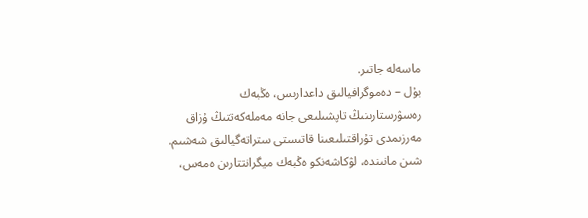ماسەلە جاتىر.
بۇل – دەموگرافيالىق داعدارىس، ەڭبەك رەسۋرستارىنىڭ تاپشىلىعى جانە مەملەكەتتىڭ ۇزاق مەرزىمدى تۇراقتىلىعىنا قاتىستى ستراتەگيالىق شەشىم.
شىن مانىندە، لۋكاشەنكو ەڭبەك ميگرانتتارىن ەمەس،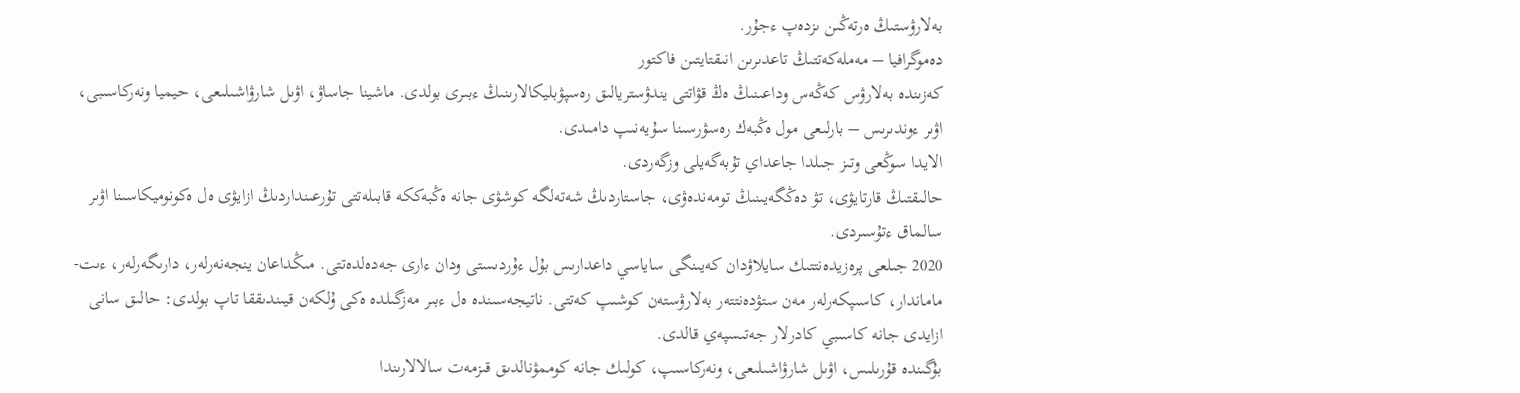بەلارۋستىڭ ەرتەڭىن ىزدەپ ءجۇر.
دەموگرافيا – مەملەكەتتىڭ تاعدىرىن انىقتايتىن فاكتور
كەزىندە بەلارۋس كەڭەس وداعىنىڭ ەڭ قۋاتتى يندۋستريالىق رەسپۋبليكالارىنىڭ ءبىرى بولدى. ماشينا جاساۋ، اۋىل شارۋاشىلىعى، حيميا ونەركاسىبى، اۋىر ءوندىرىس – بارلىعى مول ەڭبەك رەسۋرسىنا سۇيەنىپ دامىدى.
الايدا سوڭعى وتىز جىلدا جاعداي تۇبەگەيلى وزگەردى.
حالىقتىڭ قارتايۋى، تۋ دەڭگەيىنىڭ تومەندەۋى، جاستاردىڭ شەتەلگە كوشۋى جانە ەڭبەككە قابىلەتتى تۇرعىنداردىڭ ازايۋى ەل ەكونوميكاسىنا اۋىر سالماق ءتۇسىردى.
2020 جىلعى پرەزيدەنتتىك سايلاۋدان كەيىنگى ساياسي داعدارىس بۇل ءۇردىستى ودان ءارى جەدەلدەتتى. مىڭداعان ينجەنەرلەر، دارىگەرلەر، ءىت-ماماندار، كاسىپكەرلەر مەن ستۋدەنتتەر بەلارۋستەن كوشىپ كەتتى. ناتيجەسىندە ەل ءبىر مەزگىلدە ەكى ۇلكەن قيىندىققا تاپ بولدى: حالىق سانى ازايدى جانە كاسىبي كادرلار جەتىسپەي قالدى.
بۇگىندە قۇرىلىس، اۋىل شارۋاشىلىعى، ونەركاسىپ، كولىك جانە كوممۋنالدىق قىزمەت سالالارىندا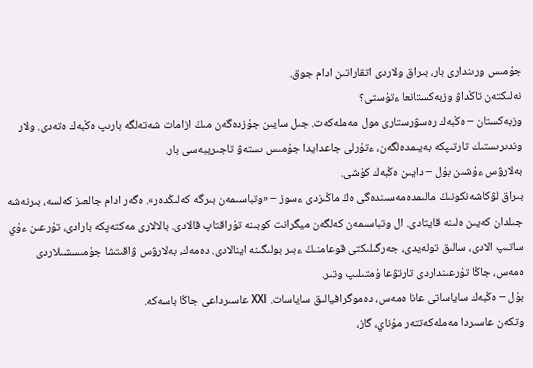جۇمىس ورىندارى بار، بىراق ولاردى اتقاراتىن ادام جوق.
نەلىكتەن تاڭداۋ وزبەكستانعا ءتۇستى؟
وزبەكستان – ەڭبەك رەسۋرستارى مول مەملەكەت. جىل سايىن جۇزدەگەن مىڭ ازامات شەتەلگە بارىپ ەڭبەك ەتەدى. ولار وندىرىستىك تارتىپكە بەيىمدەلگەن، ءتۇرلى جاعدايدا جۇمىس ىستەۋ تاجىريبەسى بار.
بەلارۋس ءۇشىن بۇل – دايىن ەڭبەك كۇشى.
بىراق لۋكاشەنكونىڭ مالىمدەمەسىندەگى ەڭ ماڭىزدى ءسوز – «وتباسىمەن بىرگە كەلىڭدەر». ەگەر ادام جالعىز كەلسە، بىرنەشە جىلدان كەيىن ەلىنە قايتادى. ال وتباسىمەن كەلگەن ميگرانت كوبىنە تۇراقتاپ قالادى. بالالارى مەكتەپكە بارادى، تۇرعىن ءۇي ساتىپ الادى، سالىق تولەيدى، جەرگىلىكتى قوعامنىڭ ءبىر بولىگىنە اينالادى. دەمەك، بەلارۋس ۋاقىتشا جۇمىسشىلاردى ەمەس، جاڭا تۇرعىنداردى تارتۋعا ۇمتىلىپ وتىر.
بۇل – ەڭبەك ساياساتى عانا ەمەس، دەموگرافيالىق ساياسات. XXI عاسىرداعى جاڭا باسەكە.
وتكەن عاسىردا مەملەكەتتەر مۇناي، گاز،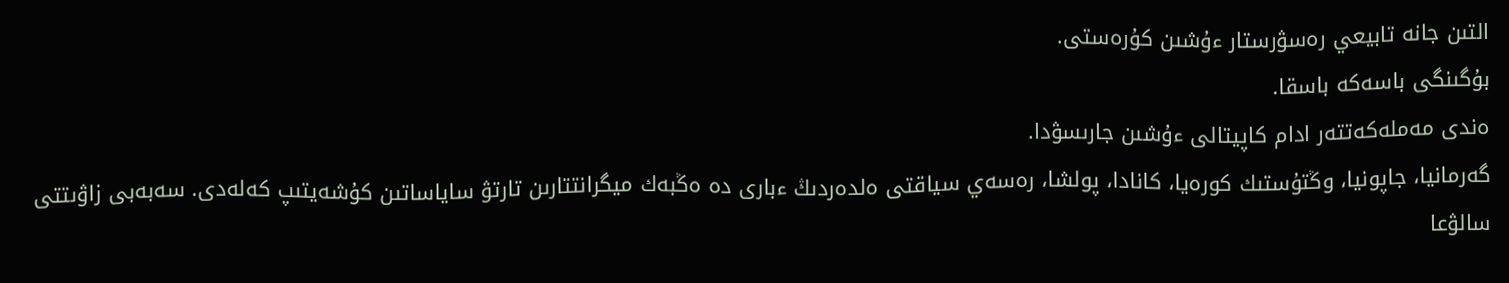التىن جانە تابيعي رەسۋرستار ءۇشىن كۇرەستى.
بۇگىنگى باسەكە باسقا.
ەندى مەملەكەتتەر ادام كاپيتالى ءۇشىن جارىسۋدا.
گەرمانيا، جاپونيا، وڭتۇستىك كورەيا، كانادا، پولشا، رەسەي سياقتى ەلدەردىڭ ءبارى دە ەڭبەك ميگرانتتارىن تارتۋ ساياساتىن كۇشەيتىپ كەلەدى. سەبەبى زاۋىتتى سالۋعا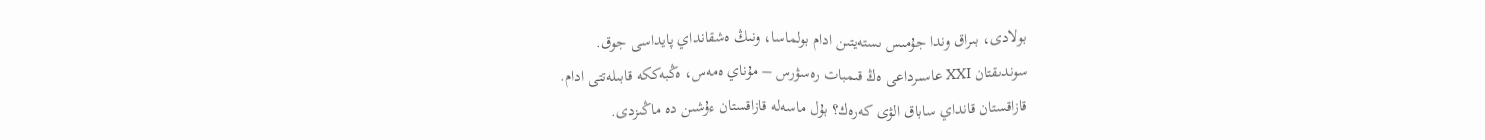بولادى، بىراق وندا جۇمىس ىستەيتىن ادام بولماسا، ونىڭ ەشقانداي پايداسى جوق.
سوندىقتان XXI عاسىرداعى ەڭ قىمبات رەسۋرس – مۇناي ەمەس، ەڭبەككە قابىلەتتى ادام.
قازاقستان قانداي ساباق الۋى كەرەك؟ بۇل ماسەلە قازاقستان ءۇشىن دە ماڭىزدى.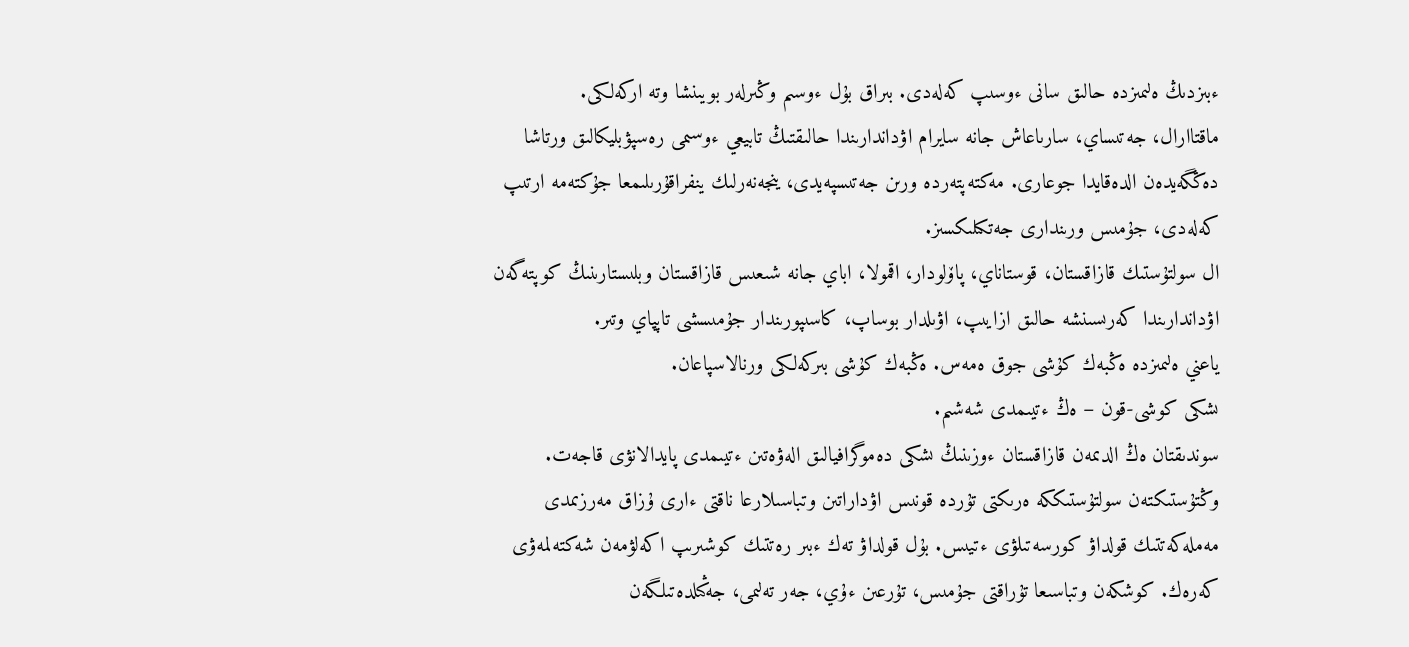ءبىزدىڭ ەلىمىزدە حالىق سانى ءوسىپ كەلەدى. بىراق بۇل ءوسىم وڭىرلەر بويىنشا وتە اركەلكى.
ماقتاارال، جەتىساي، سارىاعاش جانە سايرام اۋداندارىندا حالىقتىڭ تابيعي ءوسىمى رەسپۋبليكالىق ورتاشا دەڭگەيدەن الدەقايدا جوعارى. مەكتەپتەردە ورىن جەتىسپەيدى، ينجەنەرلىك ينفراقۇرىلىمعا جۇكتەمە ارتىپ كەلەدى، جۇمىس ورىندارى جەتكىلىكسىز.
ال سولتۇستىك قازاقستان، قوستاناي، پاۆلودار، اقمولا، اباي جانە شىعىس قازاقستان وبلىستارىنىڭ كوپتەگەن اۋداندارىندا كەرىسىنشە حالىق ازايىپ، اۋىلدار بوساپ، كاسىپورىندار جۇمىسشى تاپپاي وتىر.
ياعني ەلىمىزدە ەڭبەك كۇشى جوق ەمەس. ەڭبەك كۇشى بىركەلكى ورنالاسپاعان.
ىشكى كوشى-قون – ەڭ ءتيىمدى شەشىم.
سوندىقتان ەڭ الدىمەن قازاقستان ءوزىنىڭ ىشكى دەموگرافيالىق الەۋەتىن ءتيىمدى پايدالانۋى قاجەت. وڭتۇستىكتەن سولتۇستىككە ەرىكتى تۇردە قونىس اۋداراتىن وتباسىلارعا ناقتى ءارى ۇزاق مەرزىمدى مەملەكەتتىك قولداۋ كورسەتىلۋى ءتيىس. بۇل قولداۋ تەك ءبىر رەتتىك كوشىرىپ اكەلۋمەن شەكتەلمەۋى كەرەك. كوشكەن وتباسىعا تۇراقتى جۇمىس، تۇرعىن ءۇي، جەر تەلىمى، جەڭىلدەتىلگەن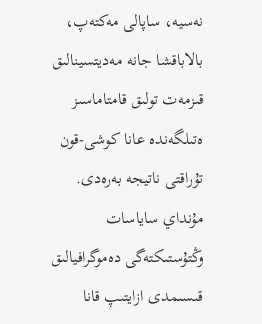نەسيە، ساپالى مەكتەپ، بالاباقشا جانە مەديتسينالىق قىزمەت تولىق قامتاماسىز ەتىلگەندە عانا كوشى-قون تۇراقتى ناتيجە بەرەدى.
مۇنداي ساياسات وڭتۇستىكتەگى دەموگرافيالىق قىسىمدى ازايتىپ قانا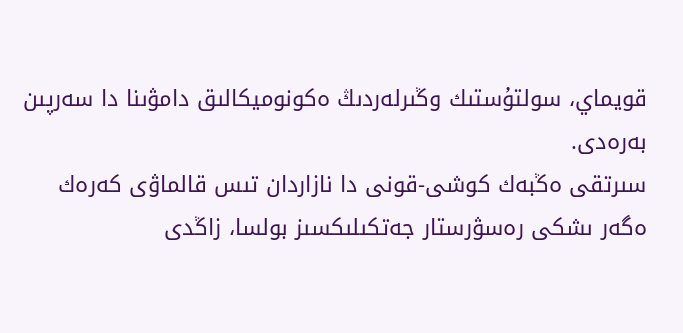قويماي، سولتۇستىك وڭىرلەردىڭ ەكونوميكالىق دامۋىنا دا سەرپىن بەرەدى.
سىرتقى ەڭبەك كوشى-قونى دا نازاردان تىس قالماۋى كەرەك
ەگەر ىشكى رەسۋرستار جەتكىلىكسىز بولسا، زاڭدى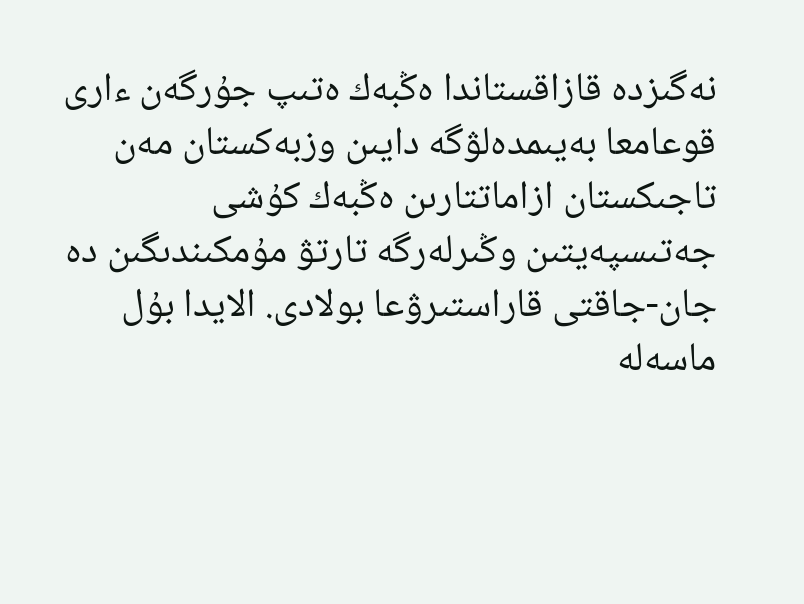نەگىزدە قازاقستاندا ەڭبەك ەتىپ جۇرگەن ءارى قوعامعا بەيىمدەلۋگە دايىن وزبەكستان مەن تاجىكستان ازاماتتارىن ەڭبەك كۇشى جەتىسپەيتىن وڭىرلەرگە تارتۋ مۇمكىندىگىن دە جان-جاقتى قاراستىرۋعا بولادى. الايدا بۇل ماسەلە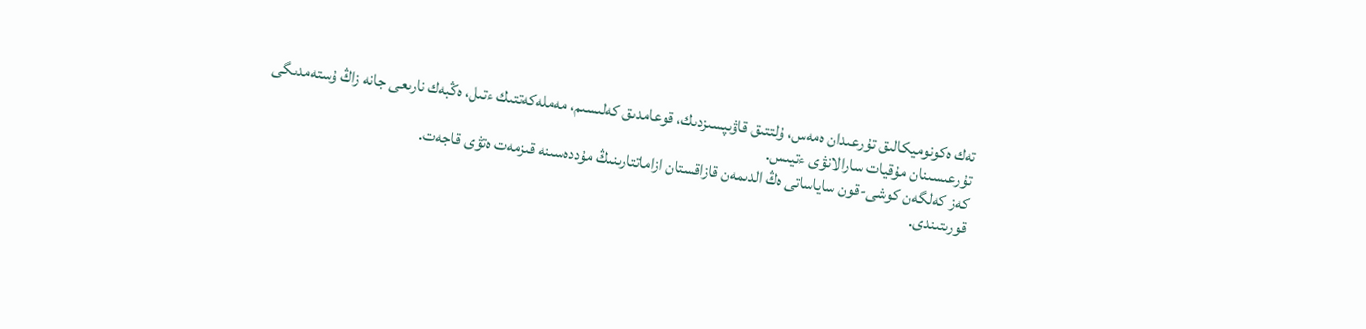تەك ەكونوميكالىق تۇرعىدان ەمەس، ۇلتتىق قاۋىپسىزدىك، قوعامدىق كەلىسىم، مەملەكەتتىك ءتىل، ەڭبەك نارىعى جانە زاڭ ۇستەمدىگى تۇرعىسىنان مۇقيات سارالانۋى ءتيىس.
كەز كەلگەن كوشى-قون ساياساتى ەڭ الدىمەن قازاقستان ازاماتتارىنىڭ مۇددەسىنە قىزمەت ەتۋى قاجەت.
قورىتىندى.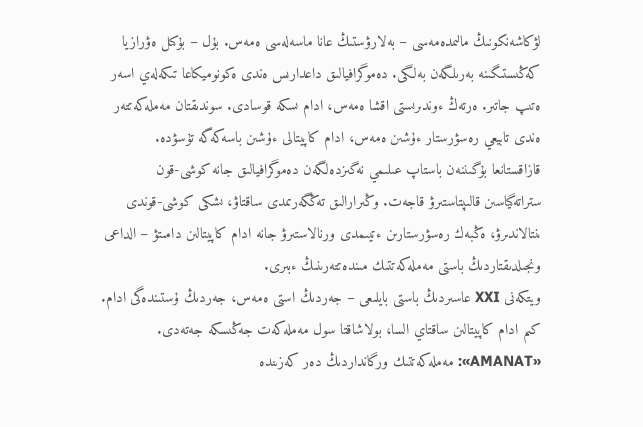لۋكاشەنكونىڭ مالىمدەمەسى – بەلارۋستىڭ عانا ماسەلەسى ەمەس. بۇل – بۇكىل ەۋرازيا كەڭىستىگىنە بەرىلگەن بەلگى. دەموگرافيالىق داعدارىس ەندى ەكونوميكاعا تىكەلەي اسەر ەتىپ جاتىر. ەرتەڭ ءوندىرىستى اقشا ەمەس، ادام ىسكە قوسادى. سوندىقتان مەملەكەتتەر ەندى تابيعي رەسۋرستار ءۇشىن ەمەس، ادام كاپيتالى ءۇشىن باسەكەگە تۇسۋدە.
قازاقستانعا بۇگىننەن باستاپ عىلىمي نەگىزدەلگەن دەموگرافيالىق جانە كوشى-قون ستراتەگياسىن قالىپتاستىرۋ قاجەت. وڭىرارالىق تەڭگەرىمدى ساقتاۋ، ىشكى كوشى-قوندى ىنتالاندىرۋ، ەڭبەك رەسۋرستارىن ءتيىمدى ورنالاستىرۋ جانە ادام كاپيتالىن دامىتۋ – الداعى ونجىلدىقتاردىڭ باستى مەملەكەتتىك مىندەتتەرىنىڭ ءبىرى.
ويتكەنى XXI عاسىردىڭ باستى بايلىعى – جەردىڭ استى ەمەس، جەردىڭ ۇستىندەگى ادام. كىم ادام كاپيتالىن ساقتاي السا، بولاشاقتا سول مەملەكەت جەڭىسكە جەتەدى.
«AMANAT»: مەملەكەتتىك ورگانداردىڭ دەر كەزىندە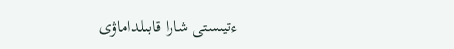ءتيىستى شارا قابىلداماۋى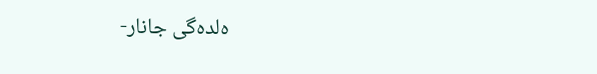ەلدەگى جانار-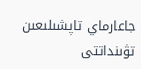جاعارماي تاپشىلىعىن تۋىنداتتى